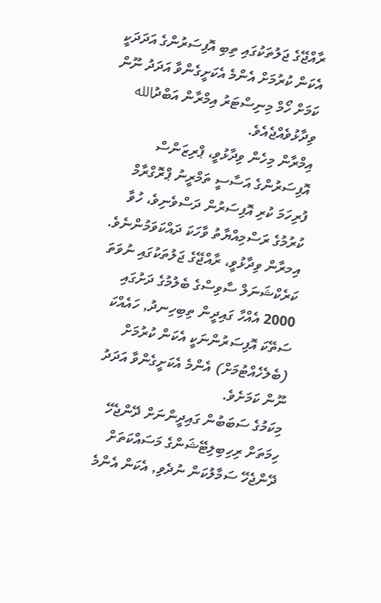ރާއްޖޭގެ ޖަލުތަކުގައި ތިބި އޮފިސަރުންގެ އަދަދަކީ އެކަން ކުރުމަށް އެންމެ އެކަށީގެންވާ އަދަދު ނޫން ކަމަށް ހޯމް މިނިސްޓަރު އިމްރާން އަބްދުالله ވިދާޅުވެއްޖެއެވެ.
އިމްރާން މިހެން ވިދާޅުވީ، ޕްރިޒަންސް އޮފިސަރުންގެ އަސާސީ ތަމްރީނު ޕްރޮގްރާމް ފުރިހަމަ ކުރި އޮފިސަރުން ދަސްވެނިވެ، ހުވާ ކުރުމުގެ ރަސްމިއްޔާތު ވާހަކަ ދައްކަވަމުންނެވެ.
އިމރާން ވިދާޅުވީ، ރާއްޖޭގެ ޖަލުތަކުގައި ނުވަތަ ކަރެކްޝަނަލް ސާވިސްގެ ބެލުމުގެ ދަށުގައި 2000 އެއްހާ ގައިދީން ތިބިހިނދު, ހައެއްކަ ސަތޭކަ އޮފިސަރުންނަކީ އެކަން ކުރުމަށް (ބެލެހެއްޓުމަށް) އެންމެ އެކަށީގެންވާ އަދަދު ނޫން ކަމަށެވެ.
މިކަމުގެ ސަބަބުން ގައިދީންނަށް ދޭންޖެހޭ ހިމަތަށް ރިހިބިލިޓޭޝަންގެ މަސައްކަތަށް ދޭންޖެހޭ ސަމާލުކަން ނުދެވި, އެކަން އެންމެ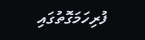ފުރިހަމަގޮތުގައި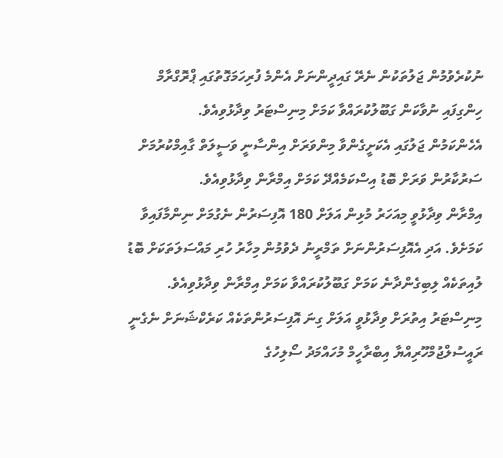ނުކުރެވުމުން ޖަލުތަކުން ނެރޭ ގައިދީންނަށް އެންމެ ފުރިހަމަގޮތުގައި ޕްރޮގްރާމް ހިންގިފައި ނުވާކަން ގަބޫލުކުރައްވާ ކަމަށް މިނިސްޓަރު ވިދާޅުވިއެވެ.
އެހެންކަމުން ޖަލުގައި އެކަށީގެންވާ މިންވަރަށް އިންސާނީ ވަސީލަތް ގާއިމްކުރުމަށް ސަރުކާރުން ވަރަށް ބޮޑު އިސްކަމެއްދޭ ކަމަށް އިމްރާން ވިދާޅުވިއެވެ.
އިމްރާން ވިދާޅުވީ މިއަހަރު މުޅިން އަލަށް 180 އޮފިސަރުން ނެގުމަށް ނިންމާފައިވާ ކަމަށެވެ. އަދި އެއޮފިސަރުންނަށް ތަމްރީނު ދެވުމުން މިހާރު ހުރި މައްސަލަތަކަށް ބޮޑު ލުއިތަކެއް ލިބިގެންދާނެ ކަމަށް ގަބޫލުކުރައްވާ ކަމަށް އިމްރާން ވިދާޅުވިއެވެ.
މިނިސްޓަރު އިތުރަށް ވިދާޅުވީ އަލަށް ގިނަ އޮފިސަރުންތަކެއް ކަރެކްޝަނަށް ނެގެނީ ރައީސުލްޖުމްހޫރިއްޔާ އިބްރާހީމް މުހައްމަދު ސޯލިހުގެ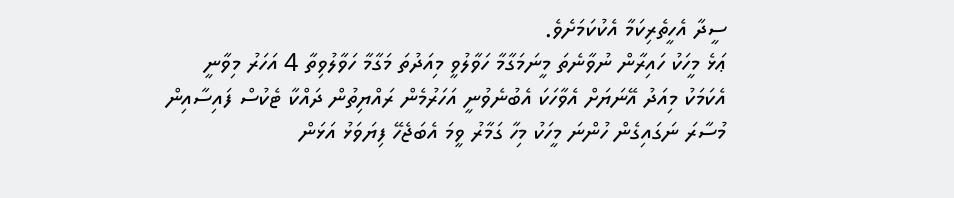ސީދާ އެހީތެރިކަމާ އެކުކަމަށެވެ.
ޢަޅެ މީހަކު ހައިރާން ނުވާނެތަ މީނަމަގާމާ ހަވާލުވީ މިއަދުތަ މަގާމާ ހަވާލުވިތާ 4 އަހަރު މިވާނީ އެކަމަކު މިއަދު އޭނަޔަށް އެވާހަކަ އެބުނެވުނީ އަހަރުމެން ރައްޔިތުން ދައްކާ ޓެކުސް ފައިސާއިން މުސާރަ ނަގައިގެން ހުންނަ މީހަކު މިހާ ގަމާރު ވީމަ އެބަޖެހޭ ފިޔަވަޅު އަޅަން